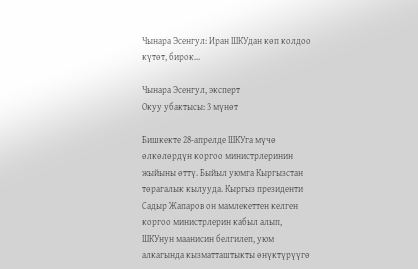Чынара Эсенгул: Иран ШКУдан көп колдоо күтөт, бирок...

Чынара Эсенгул, эксперт
Окуу убактысы: 3 мүнөт

Бишкекте 28-апрелде ШКУга мүчө өлкөлөрдүн коргоо министрлеринин жыйыны өттү. Быйыл уюмга Кыргызстан төрагалык кылууда. Кыргыз президенти Садыр Жапаров он мамлекеттен келген коргоо министрлерин кабыл алып, ШКУнун маанисин белгилеп, уюм алкагында кызматташтыкты өнүктүрүүгө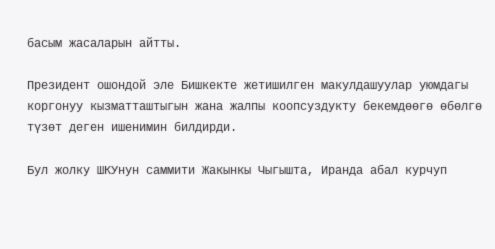басым жасаларын айтты.

Президент ошондой эле Бишкекте жетишилген макулдашуулар уюмдагы коргонуу кызматташтыгын жана жалпы коопсуздукту бекемдөөгө өбөлгө түзөт деген ишенимин билдирди.

Бул жолку ШКУнун саммити Жакынкы Чыгышта, Иранда абал курчуп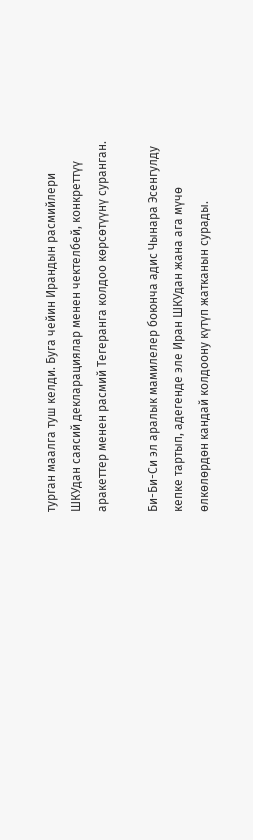турган маалга туш келди. Буга чейин Ирандын расмийлери ШКУдан саясий декларациялар менен чектелбей, конкреттүү аракеттер менен расмий Тегеранга колдоо көрсөтүүнү суранган.

Би-Би-Си эл аралык мамилелер боюнча адис Чынара Эсенгулду кепке тартып, адегенде эле Иран ШКУдан жана ага мүчө өлкөлөрдөн кандай колдоону күтүп жатканын сурады.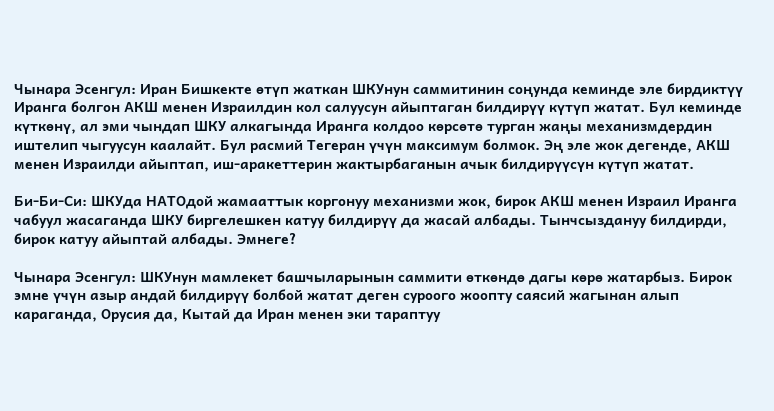Чынара Эсенгул: Иран Бишкекте өтүп жаткан ШКУнун саммитинин соңунда кеминде эле бирдиктүү Иранга болгон АКШ менен Израилдин кол салуусун айыптаган билдирүү күтүп жатат. Бул кеминде күткөнү, ал эми чындап ШКУ алкагында Иранга колдоо көрсөтө турган жаңы механизмдердин иштелип чыгуусун каалайт. Бул расмий Тегеран үчүн максимум болмок. Эң эле жок дегенде, АКШ менен Израилди айыптап, иш-аракеттерин жактырбаганын ачык билдирүүсүн күтүп жатат.

Би-Би-Си: ШКУда НАТОдой жамааттык коргонуу механизми жок, бирок АКШ менен Израил Иранга чабуул жасаганда ШКУ биргелешкен катуу билдирүү да жасай албады. Тынчсыздануу билдирди, бирок катуу айыптай албады. Эмнеге?

Чынара Эсенгул: ШКУнун мамлекет башчыларынын саммити өткөндө дагы көрө жатарбыз. Бирок эмне үчүн азыр андай билдирүү болбой жатат деген суроого жоопту саясий жагынан алып караганда, Орусия да, Кытай да Иран менен эки тараптуу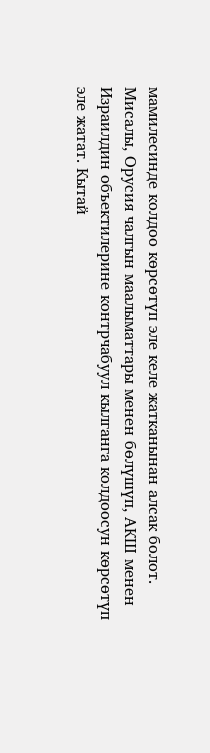мамилесинде колдоо көрсөтүп эле келе жатканынан алсак болот. Мисалы, Орусия чалгын маалыматтары менен бөлүшүп, АКШ менен Израилдин объектилерине контрчабуул кылганга колдоосун көрсөтүп эле жатат. Кытай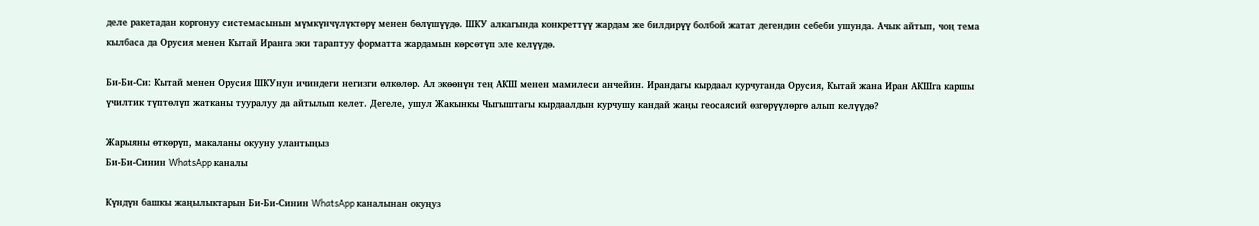деле ракетадан коргонуу системасынын мүмкүнчүлүктөрү менен бөлүшүүдө. ШКУ алкагында конкреттүү жардам же билдирүү болбой жатат дегендин себеби ушунда. Ачык айтып, чоң тема кылбаса да Орусия менен Кытай Иранга эки тараптуу форматта жардамын көрсөтүп эле келүүдө.

Би-Би-Си: Кытай менен Орусия ШКУнун ичиндеги негизги өлкөлөр. Ал экөөнүн тең АКШ менен мамилеси анчейин. Ирандагы кырдаал курчуганда Орусия, Кытай жана Иран АКШга каршы үчилтик түптөлүп жатканы тууралуу да айтылып келет. Дегеле, ушул Жакынкы Чыгыштагы кырдаалдын курчушу кандай жаңы геосаясий өзгөрүүлөргө алып келүүдө?

Жарыяны өткөрүп, макаланы окууну улантыңыз
Би-Би-Синин WhatsApp каналы

Күндүн башкы жаңылыктарын Би-Би-Синин WhatsApp каналынан окуңуз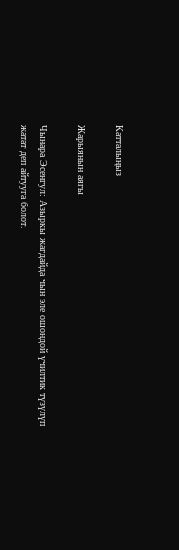Катталыңыз

Жарыянын аягы

Чынара Эсенгул: Азыркы жагдайда чын эле ошондой үчилтик түзүлүп жатат деп айтууга болот.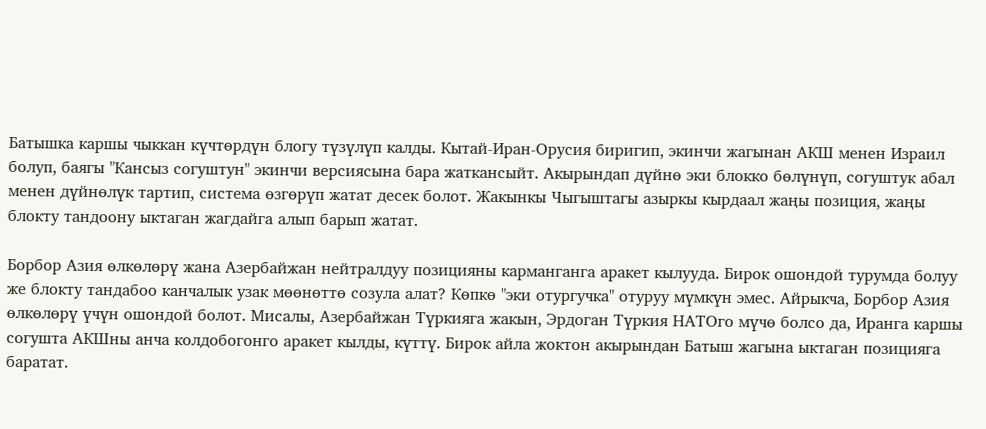Батышка каршы чыккан күчтөрдүн блогу түзүлүп калды. Кытай-Иран-Орусия биригип, экинчи жагынан АКШ менен Израил болуп, баягы "Кансыз согуштун" экинчи версиясына бара жаткансыйт. Акырындап дүйнө эки блокко бөлүнүп, согуштук абал менен дүйнөлүк тартип, система өзгөрүп жатат десек болот. Жакынкы Чыгыштагы азыркы кырдаал жаңы позиция, жаңы блокту тандоону ыктаган жагдайга алып барып жатат.

Борбор Азия өлкөлөрү жана Азербайжан нейтралдуу позицияны карманганга аракет кылууда. Бирок ошондой турумда болуу же блокту тандабоо канчалык узак мөөнөттө созула алат? Көпкө "эки отургучка" отуруу мүмкүн эмес. Айрыкча, Борбор Азия өлкөлөрү үчүн ошондой болот. Мисалы, Азербайжан Түркияга жакын, Эрдоган Түркия НАТОго мүчө болсо да, Иранга каршы согушта АКШны анча колдобогонго аракет кылды, күттү. Бирок айла жоктон акырындан Батыш жагына ыктаган позицияга баратат.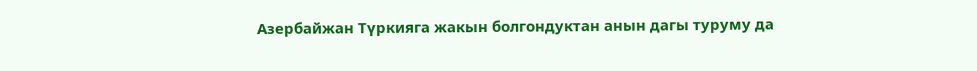Азербайжан Түркияга жакын болгондуктан анын дагы туруму да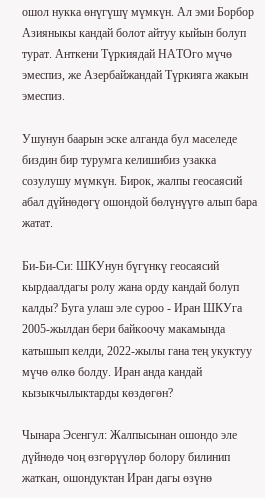ошол нукка өнүгүшү мүмкүн. Ал эми Борбор Азияныкы кандай болот айтуу кыйын болуп турат. Анткени Түркиядай НАТОго мүчө эмеспиз, же Азербайжандай Түркияга жакын эмеспиз.

Ушунун баарын эске алганда бул маселеде биздин бир турумга келишибиз узакка созулушу мүмкүн. Бирок, жалпы геосаясий абал дүйнөдөгү ошондой бөлүнүүгө алып бара жатат.

Би-Би-Си: ШКУнун бүгүнкү геосаясий кырдаалдагы ролу жана орду кандай болуп калды? Буга улаш эле суроо - Иран ШКУга 2005-жылдан бери байкоочу макамында катышып келди, 2022-жылы гана тең укуктуу мүчө өлкө болду. Иран анда кандай кызыкчылыктарды көздөгөн?

Чынара Эсенгул: Жалпысынан ошондо эле дүйнөдө чоң өзгөрүүлөр болору билинип жаткан, ошондуктан Иран дагы өзүнө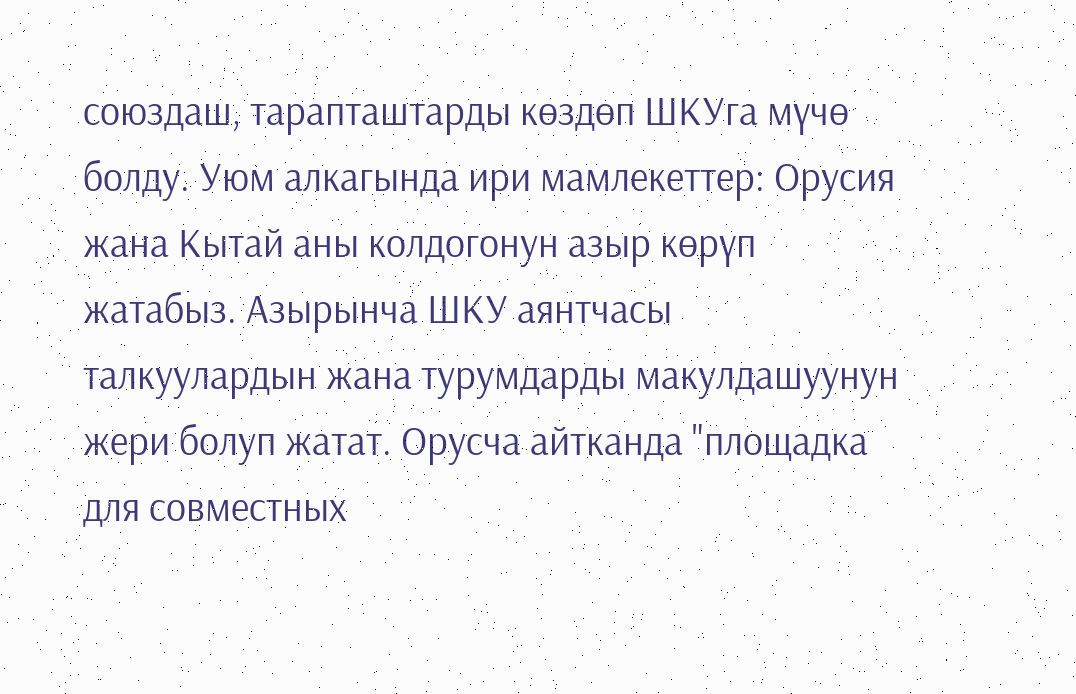союздаш, тарапташтарды көздөп ШКУга мүчө болду. Уюм алкагында ири мамлекеттер: Орусия жана Кытай аны колдогонун азыр көрүп жатабыз. Азырынча ШКУ аянтчасы талкуулардын жана турумдарды макулдашуунун жери болуп жатат. Орусча айтканда "площадка для совместных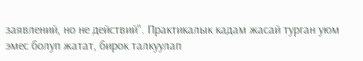заявлений, но не действий". Практикалык кадам жасай турган уюм эмес болуп жатат, бирок талкуулап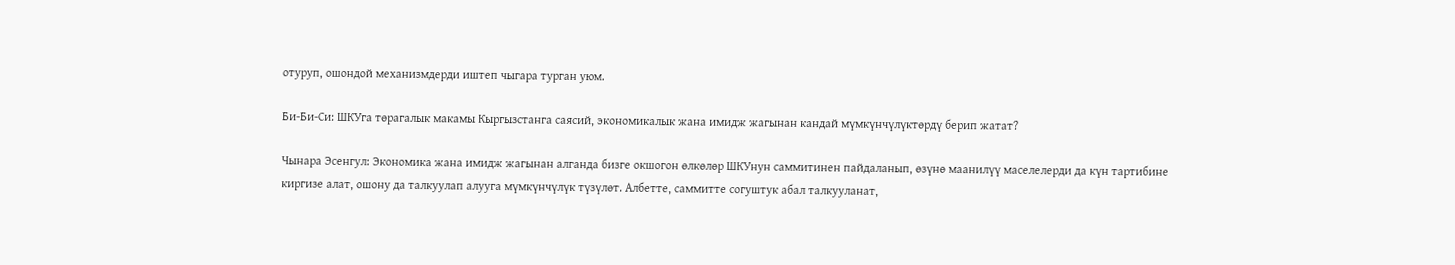отуруп, ошондой механизмдерди иштеп чыгара турган уюм.

Би-Би-Си: ШКУга төрагалык макамы Кыргызстанга саясий, экономикалык жана имидж жагынан кандай мүмкүнчүлүктөрдү берип жатат?

Чынара Эсенгул: Экономика жана имидж жагынан алганда бизге окшогон өлкөлөр ШКУнун саммитинен пайдаланып, өзүнө маанилүү маселелерди да күн тартибине киргизе алат, ошону да талкуулап алууга мүмкүнчүлүк түзүлөт. Албетте, саммитте согуштук абал талкууланат,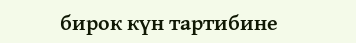бирок күн тартибине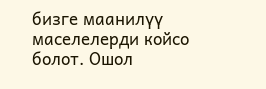бизге маанилүү маселелерди койсо болот. Ошол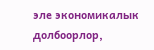эле экономикалык долбоорлор,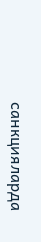санкцияларда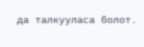да талкууласа болот.